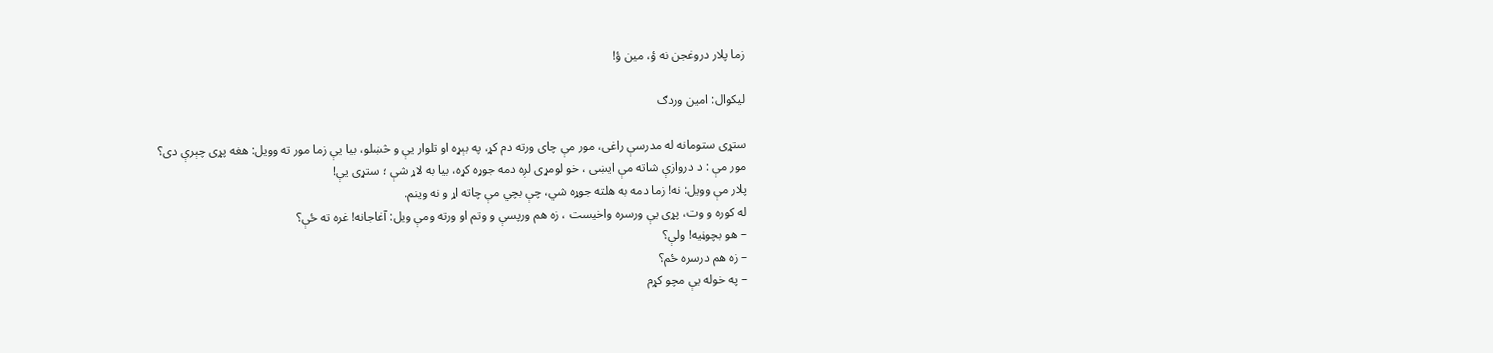زما پلار دروغجن نه ؤ، مین ؤ!

لیکوال: امین وردګ

ستړی ستومانه له مدرسې راغی، مور مې چای ورته دم کړ، په بېړه او تلوار یې و څښلو، بیا یې زما مور ته وویل: هغه پړی چېرې دی؟
مور مې : د دروازې شاته مې ایښی ، خو لومړی لږه دمه جوړه کړه، بیا به لاړ شې ؛ ستړی یې!
پلار مې وویل: نه! زما دمه به هلته جوړه شي، چې بچي مې چاته اړ و نه وینم.
له کوره و وت، پړی یې ورسره واخیست ، زه هم ورپسې و وتم او ورته ومې ویل: آغاجانه! غره ته ځې؟
– هو بچوڼیه! ولې؟
– زه هم درسره ځم؟
– په خوله یې مچو کړم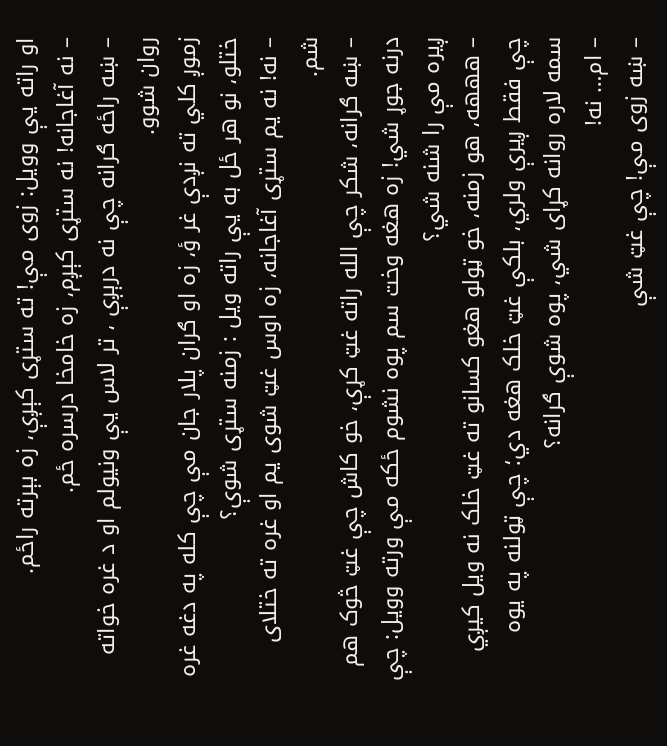او راته یې وویل: زوی مې! ته ستړی کېږې، زه بېرته راځم.
– نه آغاجانه! نه ستړی کېږم، زه خامخا درسره ځم.
– ښه راځه ګرانه چې نه درېږې ، تر لاس یې ونیولم او د غره خواته روان شوو.
زموږ کلي ته نږدې غر ؤ، زه او ګران پلار جان مې چې کله په دغه غره ختلو، نو هر ځل به یې راته ویل : زمنه ستړی شوې؟
– نه! نه یم ستړی آغاجانه، زه اوس غټ شوی یم او غره ته ختلای شم.
– ښه ګرانه، شکر چې الله راته غټ کړې، خو کاش چې غټ څوک هم درنه جوړ شي! زه هغه وخت سم پوه نشوم ځکه مې ورته وویل: چې ږیره مې را شنه شي؟
– هههه، هو زمنه، خو ټولو هغو کسانو ته غټ خلک نه ویل کیږي چې فقط ږیرې ولري، بلکې غټ خلک هغه دي؛ چې ټولنه په یوه سمه لاره روانه کړای شي، پوه شوې ګرانه؟
– ام… نه!
– ښه زوی مې! چې غټ شې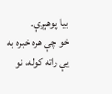بیا پوهېږې.
خو چې هره خبره به یې راته کوله، نو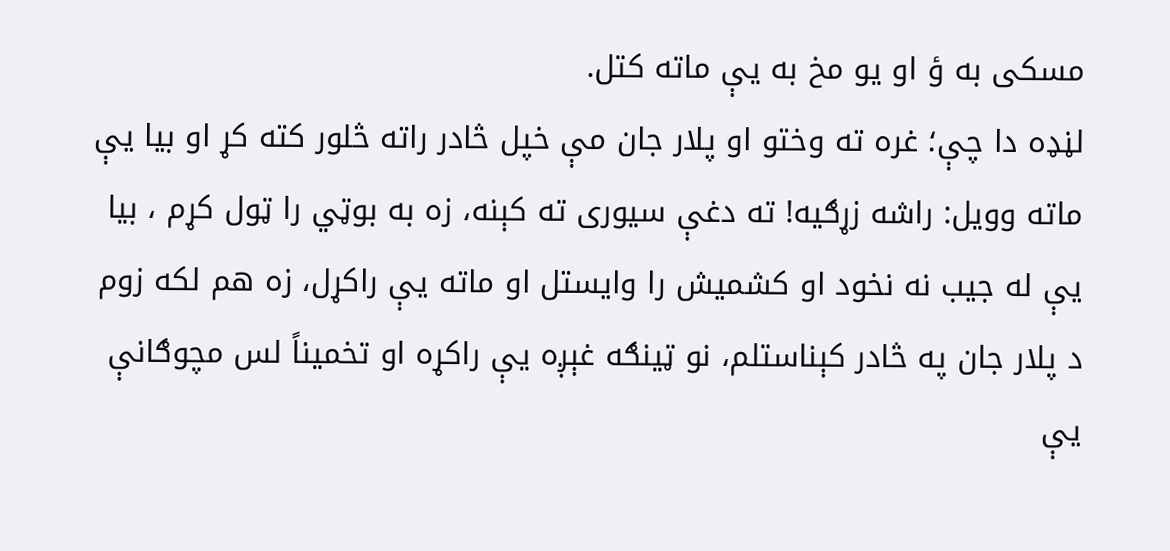مسکی به ؤ او یو مخ به یې ماته کتل.
لڼډه دا چې؛ غره ته وختو او پلار جان مې خپل څادر راته څلور کته کړ او بیا یې ماته وویل: راشه زړګیه! ته دغې سیوری ته کېنه، زه به بوټي را ټول کړم ، بیا یې له جیب نه نخود او کشمیش را وایستل او ماته یې راکړل، زه هم لکه زوم د پلار جان په څادر کېناستلم، نو ټینګه غېږه یې راکړه او تخمیناً لس مچوګانې یې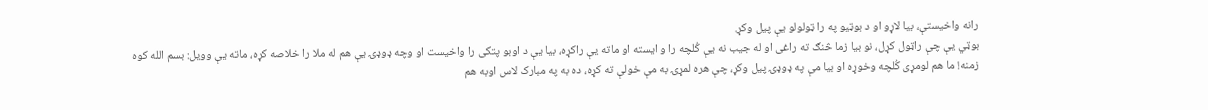رانه واخیستې، بیا لاړو او د بوټیو په را ټولولو یې پیل وکړ.
بوټي یې چې راټول کړل، نو بیا زما څنګ ته راغی او له جیب نه یې کُلچه را و ایسته او ماته یې راکړه، بیا یې د اوبو پتکی را واخیست او وچه ډوډۍ یې هم له ملا را خلاصه کړه، ماته یې وویل: بسم الله کوه زمنه! ما هم لومړی کُلچه وخوړه او بیا مې په ډوډۍ پیل وکړ، چې هره لمړۍ به مې خولې ته کړه، ده به په مبارک لاس اوبه هم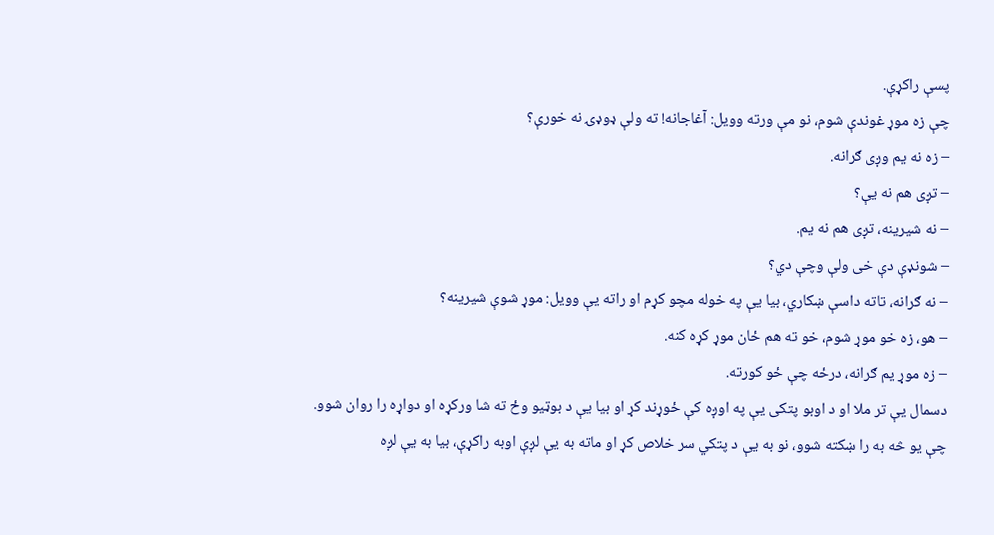پسې راکړې.
چې زه موړ غوندې شوم، نو مې ورته وویل: آغاجانه! ته ولې ډوډۍ نه خورې؟
– زه نه یم وږی ګرانه.
– تږی هم نه یې؟
– نه شیرینه، تږی هم نه یم.
– شونډې دې خی ولې وچې دي؟
– نه ګرانه، تاته داسې ښکاري، بیا یې په خوله مچو کړم او راته یې وویل: موړ شوې شیرینه؟
– هو، زه خو موړ شوم، خو ته هم ځان موړ کړه کنه.
– زه موړ یم ګرانه، درځه چې ځو کورته.
دسمال یې تر ملا او د اوبو پتکی یې په اوږه کې ځوړند کړ او بیا یې د بوټیو وځ ته شا ورکړه او دواړه را روان شوو.
چې یو څه به را ښکته شوو، نو به یې د پتکي سر خلاص کړ او ماته به یې لږې اوبه راکړې، بیا به یې لږه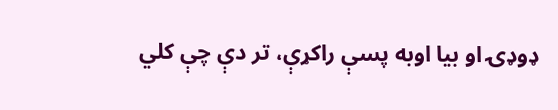ډوډۍ او بیا اوبه پسې راکړې، تر دې چې کلي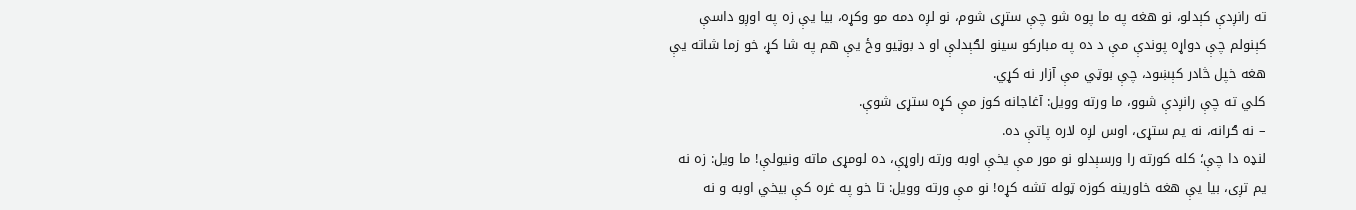ته رانږدې کېدلو، نو هغه په ما پوه شو چې ستړی شوم، نو لږه دمه مو وکړه، بیا یې زه په اوږو داسې کېنولم چې دواړه پوندې مې د ده په مبارکو سینو لګېدلې او د بوټیو وځ یې هم په شا کړ، خو زما شاته یې هغه خپل څادر کېښود، چې بوټي مې آزار نه کړي.
کلي ته چې رانږدې شوو، ما ورته وویل: آغاجانه کوز مې کړه ستړی شوې.
– نه ګرانه، نه یم ستړی، اوس لږه لاره پاتې ده.
لنډه دا چې؛ کله کورته را ورسېدلو نو مور مې یخې اوبه ورته راوړې، ده لومړی ماته ونیولې! ما ویل: زه نه یم تږی، بیا یې هغه خاورینه کوزه ټوله تشه کړه! نو مې ورته وویل: تا خو په غره کې بیخي اوبه و نه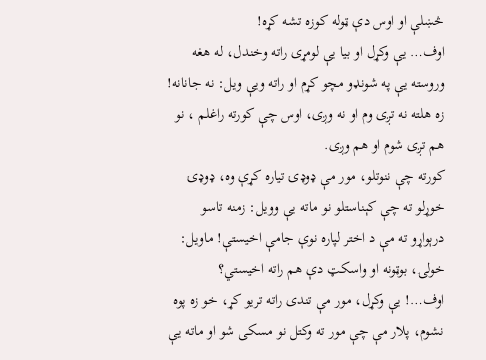څښلې او اوس دې ټوله کوزه تشه کړه!
اوف… یې وکړل او بیا یې لومړی راته وخندل، له هغه وروسته یې په شونډو مچو کړم او راته ویې ویل: نه جانانه! زه هلته نه تږی وم او نه وږی، اوس چې کورته راغلم ، نو هم تږی شوم او هم وږی.
کورته چې ننوتلو، مور مې ډوډۍ تیاره کړې وه، ډوډۍ خوړلو ته چې کېناستلو نو ماته یې وویل: زمنه تاسو درېواړو ته مې د اختر لپاره نوې جامې اخیستې! ماویل: خولۍ، بوټونه او واسکټ دې هم راته اخیستي؟
اوف…! یې وکړل، مور مې تندی راته تریو کړ، خو زه پوه نشوم، پلار مې چې مور ته وکتل نو مسکی شو او ماته یې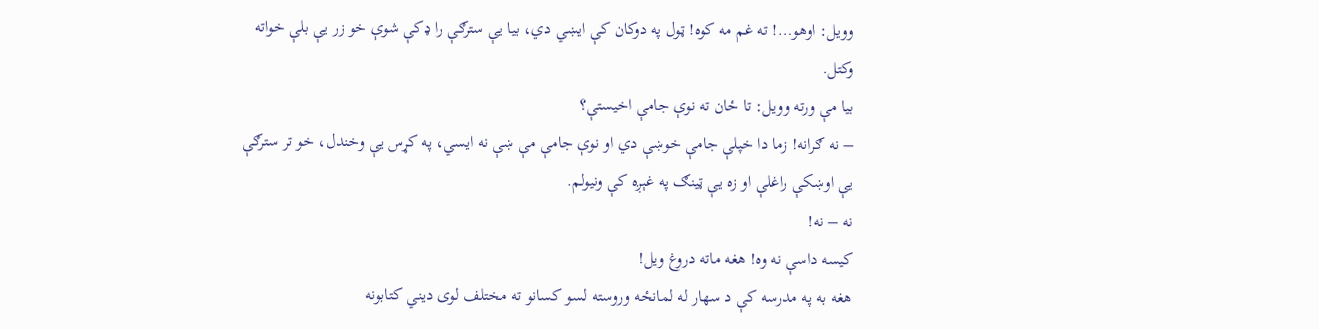وویل: اوهو…! ته غم مه کوه! ټول په دوکان کې ایښي دي، بیا یې سترګې را ډکې شوې خو زر یې بلې خواته وکتل.
بیا مې ورته وویل: تا ځان ته نوې جامې اخیستې؟
– نه ګرانه! زما دا خپلې جامې خوښې دي او نوې جامې مې ښې نه ایسي، په کړس یې وخندل، خو تر سترګې یې اوښکې راغلې او زه یې ټینګ په غېږه کې ونیولم.
نه – نه!
کیسه داسې نه وه! هغه ماته دروغ ویل!
هغه به په مدرسه کې د سهار له لمانځه وروسته لسو کسانو ته مختلف لوی دیني کتابونه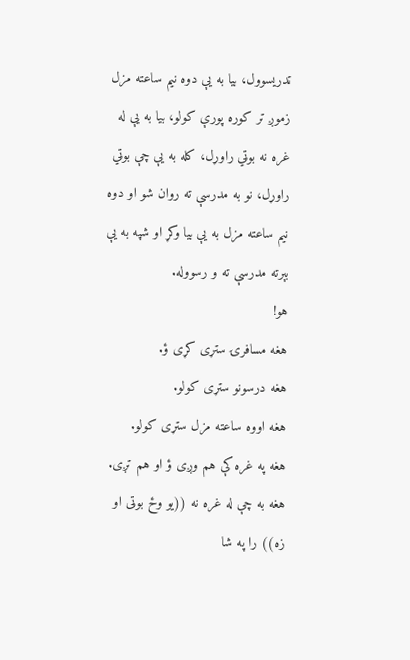تدریسوول، بیا به یې دوه نیم ساعته مزل زموږ تر کوره پورې کولو، بیا به یې له غره نه بوټي راوړل، کله به یې چې بوټي راوړل، نو به مدرسې ته روان شو او دوه نیم ساعته مزل به یې بیا وکړ او شپه به یې بېرته مدرسې ته و رسووله.
هو!
هغه مسافرۍ ستړی کړی ؤ.
هغه درسونو ستړی کولو.
هغه اووه ساعته مزل ستړی کولو.
هغه په غره کې هم وږی ؤ او هم تږی.
هغه به چې له غره نه ((یو وځ بوټی او زه)) را په شا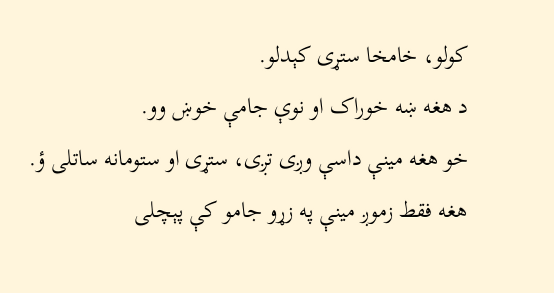کولو، خامخا ستړی کېدلو.
د هغه ښه خوراک او نوې جامې خوښ وو.
خو هغه مینې داسې وږی تږی، ستړی او ستومانه ساتلی ؤ.
هغه فقط زموږ مینې په زړو جامو کې پېچلی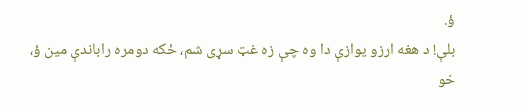ؤ.
بلې! د هغه ارزو یوازې دا وه چې زه غټ سړی شم، ځکه دومره راباندې مین ؤ، خو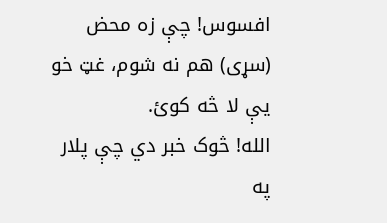افسوس! چې زه محض (سړی) هم نه شوم، غټ خو یې لا څه کوئ.
الله! څوک خبر دي چې پلار په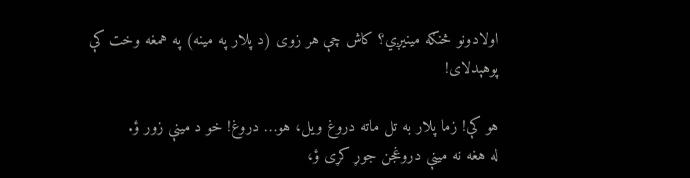اولادونو څنګه مینیږي؟ کاش چې هر زوی (د پلار په مینه) په همغه وخت کې پوهېدلای!

هو کې! زما پلار به تل ماته دروغ ویل، هو… دروغ! خو د مینې زور ؤ.
له هغه نه مینې دروغجن جوړ کړی ؤ،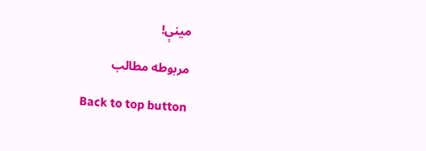مینې!

مربوطه مطالب

Back to top button